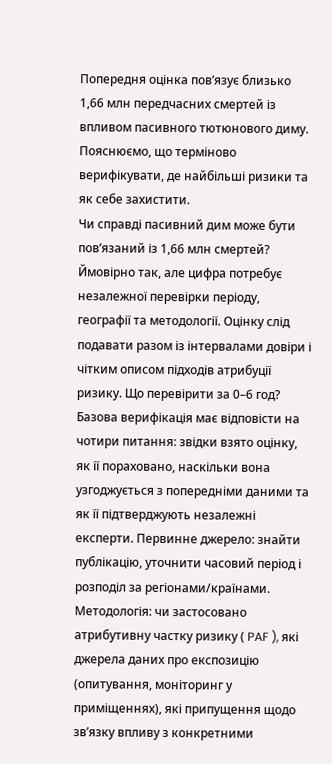Попередня оцінка пов’язує близько 1,66 млн передчасних смертей із впливом пасивного тютюнового диму. Пояснюємо, що терміново верифікувати, де найбільші ризики та як себе захистити.
Чи справді пасивний дим може бути пов’язаний із 1,66 млн смертей?
Ймовірно так, але цифра потребує незалежної перевірки періоду, географії та методології. Оцінку слід подавати разом із інтервалами довіри і чітким описом підходів атрибуції ризику. Що перевірити за 0–6 год?
Базова верифікація має відповісти на чотири питання: звідки взято оцінку, як її пораховано, наскільки вона узгоджується з попередніми даними та як її підтверджують незалежні експерти. Первинне джерело: знайти публікацію, уточнити часовий період і розподіл за регіонами/країнами. Методологія: чи застосовано атрибутивну частку ризику ( PAF ), які джерела даних про експозицію (опитування, моніторинг у приміщеннях), які припущення щодо зв’язку впливу з конкретними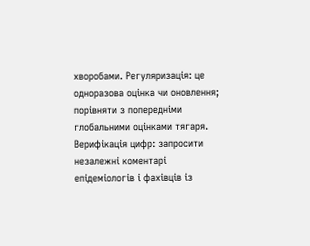хворобами. Регуляризація: це одноразова оцінка чи оновлення; порівняти з попередніми глобальними оцінками тягаря. Верифікація цифр: запросити незалежні коментарі епідеміологів і фахівців із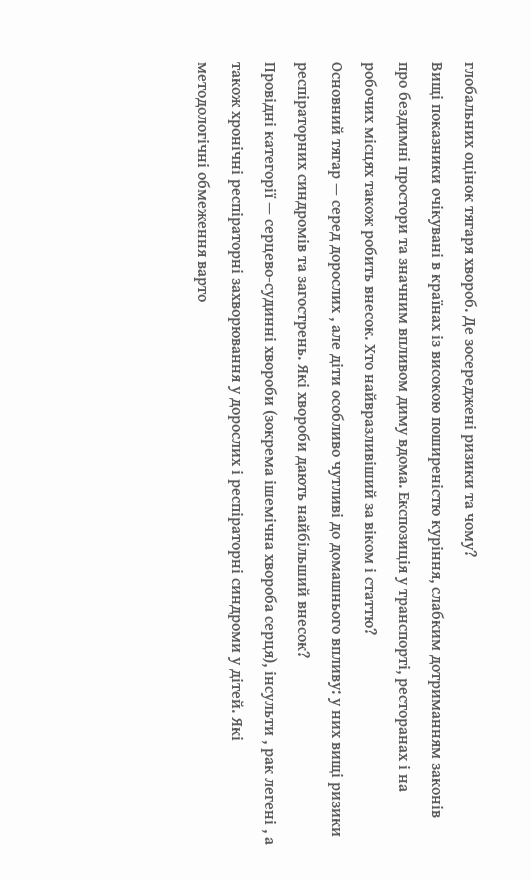глобальних оцінок тягаря хвороб. Де зосереджені ризики та чому?
Вищі показники очікувані в країнах із високою поширеністю куріння, слабким дотриманням законів про бездимні простори та значним впливом диму вдома. Експозиція у транспорті, ресторанах і на робочих місцях також робить внесок. Хто найвразливіший за віком і статтю?
Основний тягар — серед дорослих , але діти особливо чутливі до домашнього впливу: у них вищі ризики респіраторних синдромів та загострень. Які хвороби дають найбільший внесок?
Провідні категорії — серцево‑судинні хвороби (зокрема ішемічна хвороба серця), інсульти , рак легені , а також хронічні респіраторні захворювання у дорослих і респіраторні синдроми у дітей. Які методологічні обмеження варто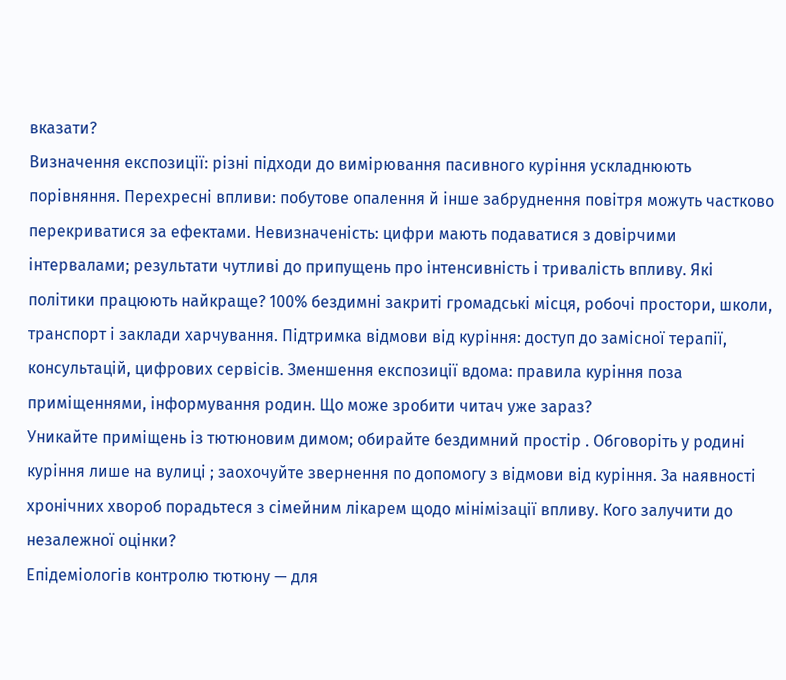вказати?
Визначення експозиції: різні підходи до вимірювання пасивного куріння ускладнюють порівняння. Перехресні впливи: побутове опалення й інше забруднення повітря можуть частково перекриватися за ефектами. Невизначеність: цифри мають подаватися з довірчими інтервалами; результати чутливі до припущень про інтенсивність і тривалість впливу. Які політики працюють найкраще? 100% бездимні закриті громадські місця, робочі простори, школи, транспорт і заклади харчування. Підтримка відмови від куріння: доступ до замісної терапії, консультацій, цифрових сервісів. Зменшення експозиції вдома: правила куріння поза приміщеннями, інформування родин. Що може зробити читач уже зараз?
Уникайте приміщень із тютюновим димом; обирайте бездимний простір . Обговоріть у родині куріння лише на вулиці ; заохочуйте звернення по допомогу з відмови від куріння. За наявності хронічних хвороб порадьтеся з сімейним лікарем щодо мінімізації впливу. Кого залучити до незалежної оцінки?
Епідеміологів контролю тютюну — для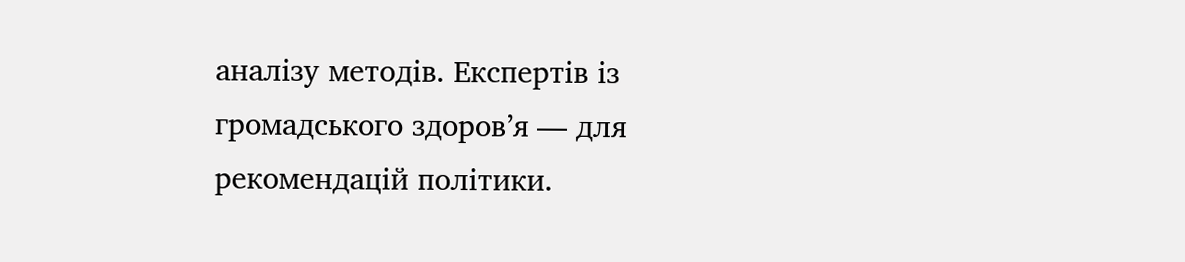аналізу методів. Експертів із громадського здоров’я — для рекомендацій політики.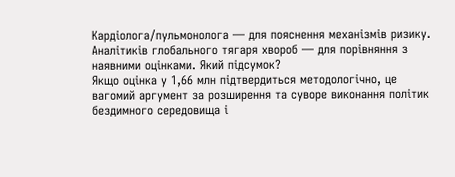Кардіолога/пульмонолога — для пояснення механізмів ризику. Аналітиків глобального тягаря хвороб — для порівняння з наявними оцінками. Який підсумок?
Якщо оцінка у 1,66 млн підтвердиться методологічно, це вагомий аргумент за розширення та суворе виконання політик бездимного середовища і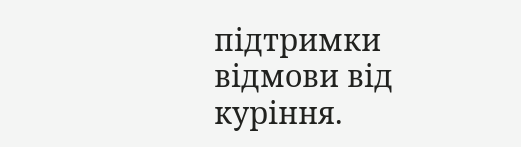підтримки відмови від куріння.